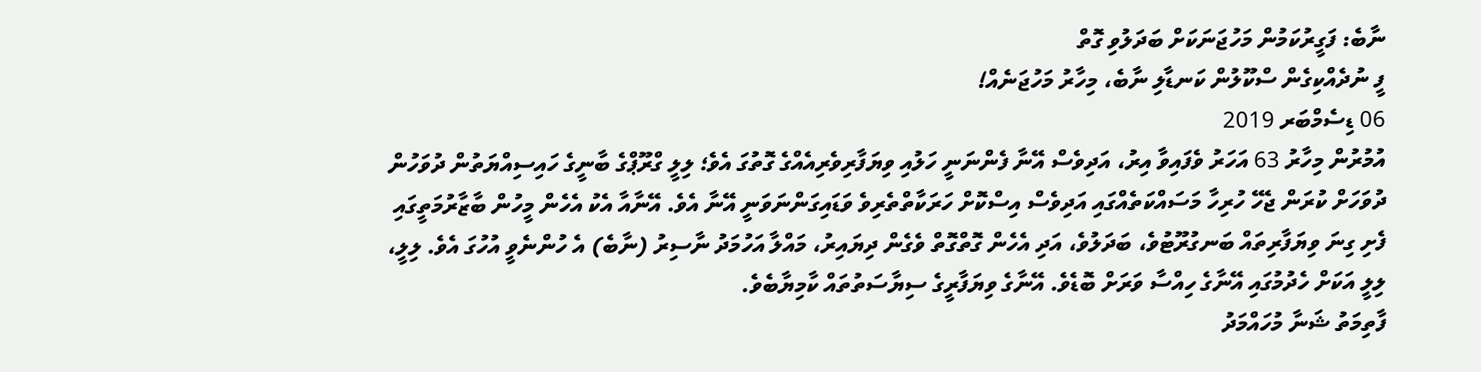ނާބެ: ފަގީރުކަމުން މަހުޖަނަކަށް ބަދަލުވި ގޮތް
ފީ ނުދެއްކިގެން ސްކޫލުން ކަނޑާލި ނާބެ، މިހާރު މަހުޖަނެއް!
06 ޑިސެމްބަރ 2019
އުމުރުން މިހާރު 63 އަހަރު ވެފައިވާ އިރު، އަދިވެސް އޭނާ ފެންނަނީ ހަލުއި ވިޔަފާރިވެރިއެއްގެ ގޮތުގަ އެވެ؛ ލިލީ ގްރޫޕްގެ ބާނީގެ ހައިސިއްޔަތުން ދުވަހުން ދުވަހަށް ކުރަން ޖެހޭ ހުރިހާ މަސައްކަތެއްގައި އަދިވެސް އިސްކޮށް ހަރަކާތްތެރިވެ ވަޑައިގަންނަވަނީ އޭނާ އެވެ. އޭނާއާ އެކު އެހެން މީހުން ބާޒާރުމަތީގައި ފެށި ގިނަ ވިޔަފާރިތައް ބަނގުރޫޓުވެ، ބަދަލުވެ، އަދި އެހެން ގޮތްގޮތް ވެގެން ދިޔައިރު، މައްލާ އަހުމަދު ނާސިރު (ނާބެ) އެ ހުންނެވީ އުހުގަ އެވެ. ލިލީ، ލިލީ އަކަށް ހެދުމުގައި އޭނާގެ ހިއްސާ ވަރަށް ބޮޑެވެ. އޭނާގެ ވިޔަފާރީގެ ސިޔާސަތުތައް ކާމިޔާބެވެ.
ފާތިމަތު ޝަނާ މުހައްމަދު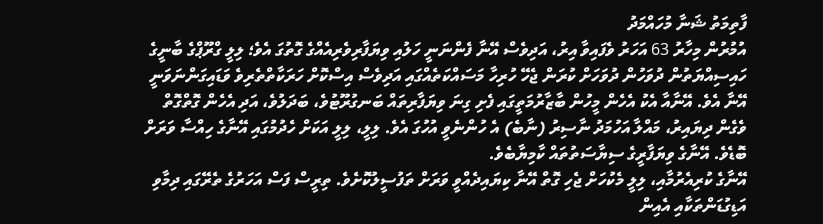ފާތިމަތު ޝަނާ މުހައްމަދު
އުމުރުން މިހާރު 63 އަހަރު ވެފައިވާ އިރު، އަދިވެސް އޭނާ ފެންނަނީ ހަލުއި ވިޔަފާރިވެރިއެއްގެ ގޮތުގަ އެވެ؛ ލިލީ ގްރޫޕްގެ ބާނީގެ ހައިސިއްޔަތުން ދުވަހުން ދުވަހަށް ކުރަން ޖެހޭ ހުރިހާ މަސައްކަތެއްގައި އަދިވެސް އިސްކޮށް ހަރަކާތްތެރިވެ ވަޑައިގަންނަވަނީ އޭނާ އެވެ. އޭނާއާ އެކު އެހެން މީހުން ބާޒާރުމަތީގައި ފެށި ގިނަ ވިޔަފާރިތައް ބަނގުރޫޓުވެ، ބަދަލުވެ، އަދި އެހެން ގޮތްގޮތް ވެގެން ދިޔައިރު، މައްލާ އަހުމަދު ނާސިރު (ނާބެ) އެ ހުންނެވީ އުހުގަ އެވެ. ލިލީ، ލިލީ އަކަށް ހެދުމުގައި އޭނާގެ ހިއްސާ ވަރަށް ބޮޑެވެ. އޭނާގެ ވިޔަފާރީގެ ސިޔާސަތުތައް ކާމިޔާބެވެ.
އޭނާގެ ކުރިއެރުމާއި، ލިލީ މެކުހަށް ޖެހި ގޮތް އޭނާ ކިޔައިދެއްވީ ވަރަށް ތަފުސީލުކޮށެވެ. ތިރީސް ފަސް އަހަރުގެ ތެރޭގައި ދިމާވި އަޑިގުޑަންތަކާއި އެއިން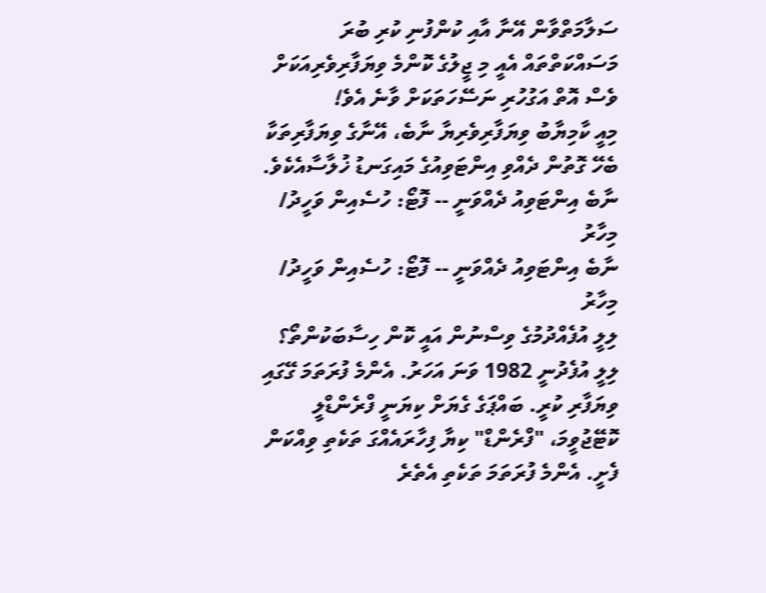ސަލާމަތްވާން އޭނާ އާއި ކުންފުނި ކުރި ބުރަ މަސައްކަތްތައް އެއީ މި ޖީލުގެ ކޮންމެ ވިޔަފާރިވެރިއަކަށް ވެސް އޮތް އަގުހުރި ނަސޭހަތަކަށް ވާނެ އެވެ!
މިއީ ކާމިޔާބު ވިޔަފާރިވެރިޔާ ނާބެ، އޭނާގެ ވިޔަފާރިތަކާ ބެހޭ ގޮތުން ދެއްވި އިންޓަވިއުގެ މައިގަނޑު ޚުލާސާއެކެވެ.
ނާބެ އިންޓަވިއު ދެއްވަނީ -- ފޮޓޯ: ހުސެއިން ވަހީދު/ މިހާރު
ނާބެ އިންޓަވިއު ދެއްވަނީ -- ފޮޓޯ: ހުސެއިން ވަހީދު/ މިހާރު
ލިލީ އުފެއްދުމުގެ ވިސްނުން އައީ ކޮން ހިސާބަކުންތޯ؟
ލިލީ އުފެދުނީ 1982 ވަނަ އަހަރު. އެންމެ ފުރަތަމަ ގޭގައި ވިޔަފާރި ކުރީ. ބައްޕަގެ ގެޔަށް ކިޔަނީ ފްރެންޑްލީ ކޮޓޭޖުވީމަ، "ފްރެންޑް" ކިޔާ ފިހާރައެއްގަ ތަކެތި ވިއްކަން ފެށީ. އެންމެ ފުރަތަމަ ތަކެތި އެތެރެ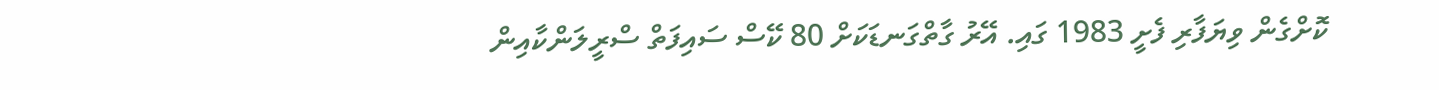ކޮށްގެން ވިޔަފާރި ފެށީ 1983 ގައި. އޭރު ގާތްގަނޑަކަށް 80 ކޭސް ސައިފަތް ސްރީލަންކާއިން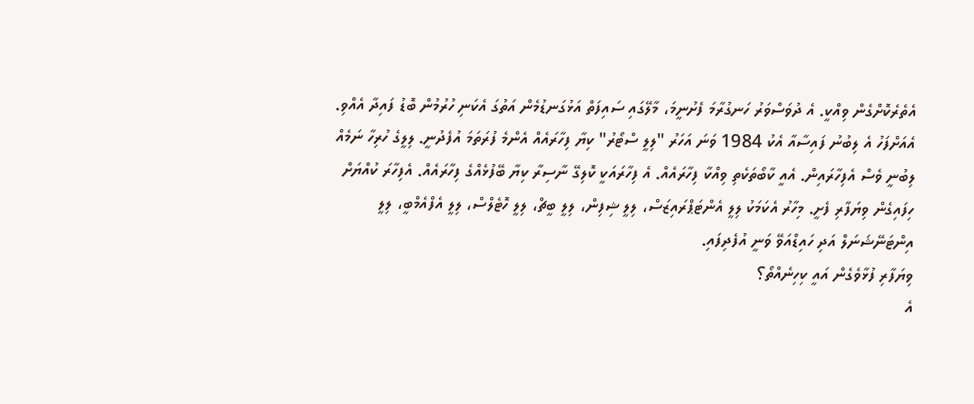އެތެރެކޮށްގެން ވިއްކީ. އެ ދުވަސްވަރު ހަނގުރާމަ ފެށުނީމަ، މާލޭގައި ސައިފަތް އަޅުގަނޑުމެން އަތުގަ އެކަނި ހުރުމުން ބޮޑު ފައިދާ އެއްވި. އެއަށްފަހު އެ ލިބުނު ފައިސާއާ އެކު 1984 ވަނަ އަހަރު "ލިލީ ސްޓޯރު" ކިޔާ ފިހާރައެއް އެންމެ ފުރަތަމަ އުފެދުނީ. ލިލީގެ ހުރިހާ ނަމެއް ލިބުނީ ވެސް އެފިހާރައިން. އެއީ ކާބޯތަކެތި ވިއްކާ ފިހާރައެއް. އެ ފިހާރައަކީ ކޮލިގޭ ނާސިރާ ކިޔާ ބޭފުޅެއްގެ ފިހާރައެއް. އެފިހާރަ ކުއްޔަށް ހިފައިގެން ވިޔަފާރި ފެށީ. މިހާރު އެކަމަކު ލިލީ އެންޓަޕްރައިޒަސް، ލިލީ ޝިފިން، ލިލީ ބީޗް، ލިލީ ހޮޓެލްސް، ލިލީ އެފްއެމްބީ، ލިލީ އިންޓަނޭޝަނަލް އަދި ހައިޑްއަވޭ ވަނީ އުފެދިފައި.
ވިޔަފާރި ފުޅާވެގެން އައީ ކިހިނެއްތޯ؟
އެ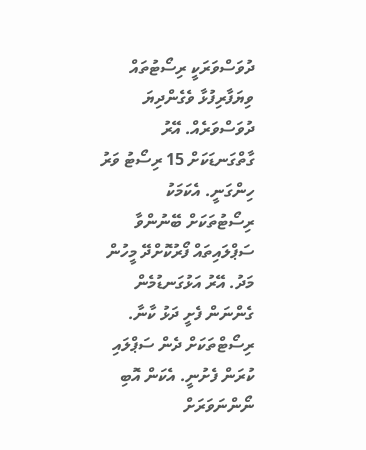ދުވަސްވަރަކީ ރިސޯޓުތައް ވިޔަފާރިފުޅާ ވެގެންދިޔަ ދުވަސްވަރެއް. އޭރު ގާތްގަނޑަކަށް 15 ރިސޯޓު ވަރު ހިންގަނީ. އެކަމަކު ރިސޯޓުތަކަށް ބޭނުންވާ ސަޕްލައިތައް ފޯރުކޮށްދޭ މީހުން މަދު. އޭރު އަޅުގަނޑުމެން ގެންނަން ފެށީ ދަޅު ކާނާ. ރިސޯޓްތަކަށް ދެން ސަޕްލައި ކުރަން ފެށުނީ. އެކަން އޮބި ނޯންނަވަރަށް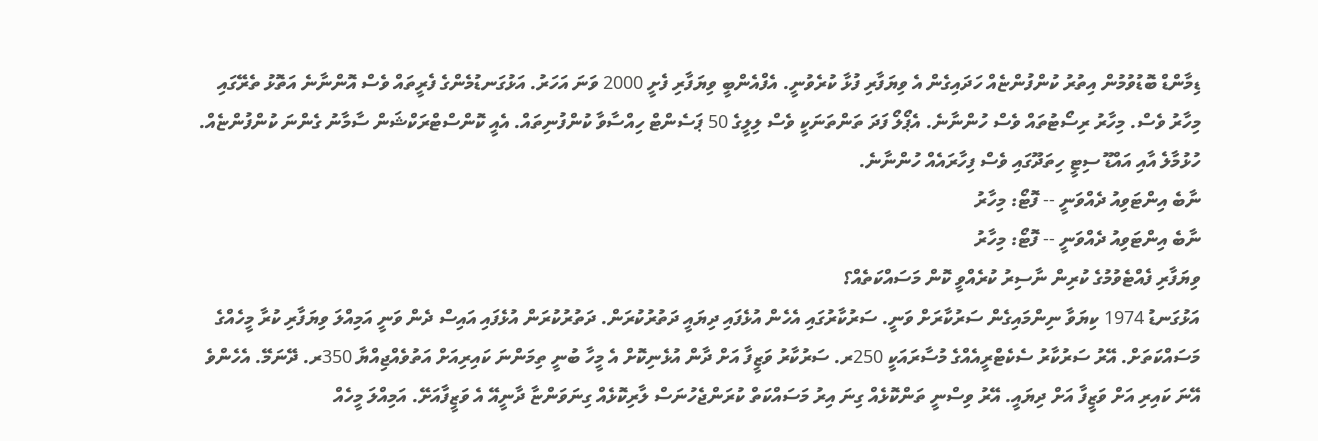ޑިމާންޑް ބޮޑުވުމުން އިތުރު ކުންފުންޏެއް ހަދައިގެން އެ ވިޔަފާރި ފުޅާ ކުރެވުނީ. އެފްއެންބީ ވިޔަފާރި ފެށީ 2000 ވަނަ އަހަރު. އަޅުގަނޑުމެންގެ ފެރީތައް ވެސް އޮންނާނެ އަތޮޅު ތެރޭގައި މިހާރު ވެސް. މިހާރު ރިސޯޓުތައް ވެސް ހުންނާނެ. އެޕޯލޯ ފަދަ ތަންތަނަކީ ވެސް ލިލީގެ 50 ޕަސެންޓް ހިއްސާވާ ކުންފުނިތައް. އެއީ ކޮންސްޓްރަކްޝަން ސާމާނު ގެންނަ ކުންފުންޏެއް. ހުޅުމާލެ އާއި އައްޑޫ ސިޓީ ހިތަދޫގައި ވެސް ފިހާރައެއް ހުންނާނެ.
ނާބެ އިންޓަވިއު ދެއްވަނީ -- ފޮޓޯ: މިހާރު
ނާބެ އިންޓަވިއު ދެއްވަނީ -- ފޮޓޯ: މިހާރު
ވިޔަފާރި ފެއްޓެވުމުގެ ކުރިން ނާސިރު ކުރެއްވީ ކޮން މަސައްކަތެއް؟
އަޅުގަނޑު 1974 ކިޔަވާ ނިންމައިގެން ސަރުކާރަށް ވަނީ. ސަރުކާރުގައި އެހެން އުޅެފައި ދިޔައީ ދަތުރުކުރަން. ދަތުރުކުރަން އުޅެފައި އައިސް ދެން ވަނީ އަމިއްލަ ވިޔަފާރި ކުރާ މީހެއްގެ މަސައްކަތަށް. އޭރު ސަރުކާރު ސެކެޓްރީއެއްގެ މުސާރައަކީ 250ރ. ސަރުކާރު ވަޒީފާ އަށް ދާން އުޅެނިކޮށް އެ މީހާ ބުނީ ތިމަންނަ ކައިރިއަށް އަތުވެއްޖިއްޔާ 350ރ. ދޭނަމޭ. އެހެންވެ އޭނަ ކައިރި އަށް ވަޒީފާ އަށް ދިޔައީ. އޭރު ވިސްނީ ތަންކޮޅެއް ގިނަ އިރު މަސައްކަތް ކުރަންޖެހުނަސް ލާރިކޮޅެއް ގިނަވަންޏާ ދާނީއޭ އެ ވަޒީފާއަށޭ. އަމިއްލަ މީހެއް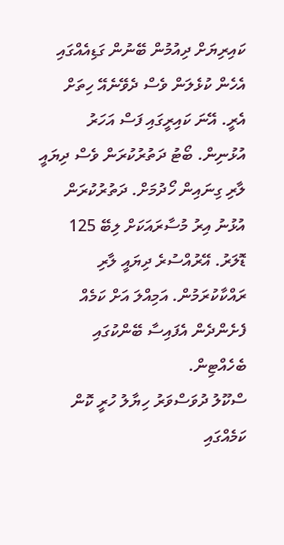ކައިރިޔަށް ދިއުމުން ބޭނުން ގަޑިއެއްގައި އެހެން ކުޅެލަން ވެސް ދެވޭނެއޭ ހިތަށް އެރީ. އޭނަ ކައިރީގައި ފަސް އަހަރު އުޅުނިން. ބޯޓު ދަތުރުކުރަން ވެސް ދިޔައީ ލާރި ގިނައިން ހޯދުމަށް. ދަތުރުކުރަން އުޅުނު އިރު މުސާރައަކަށް ލިބޭ 125 ޑޮލަރު. އޭރުއްސުރެ ދިޔައީ ލާރި ރައްކާކުރަމުން. އަމިއްލަ އަށް ކަމެއް ފެށެންދެން އެފައިސާ ބޭންކުގައި ބެހެއްޓިން.
ސްކޫލު ދުވަސްވަރު ހިޔާލު ހުރީ ކޮން ކަމެއްގައި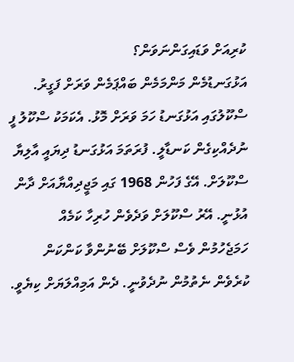ކުރިއަށް ވަޑައިގަންނަވަން؟
އަޅުގަނޑުމެން މަންމަމެން ބައްޕަމެން ވަރަށް ފަގީރު. ސްކޫލުގައި އަޅުގަނޑު ހަމަ ވަރަށް މޮޅު. އެކަމަކު ސްކޫލު ފީ ނުދެއްކިގެން ކަނޑާލީ. ފުރަތަމަ އަޅުގަނޑު ދިޔައީ އާލިޔާ ސްކޫލަށް. އޭގެ ފަހުން 1968 ގައި މަޖީދިއްޔާއަށް ދާން އުޅުނީ. އޭރު ސްކޫލަށް ވަދެވެން ހުރިހާ ކަމެއް ހަމަޖެހުމުން ވެސް ސްކޫލަށް ބޭނުންވާ ކަންކަން ކުރެވެން ނެތުމުން ނުދެވުނީ. ދެން އަމިއްލަޔަށް ކިޔެވީ.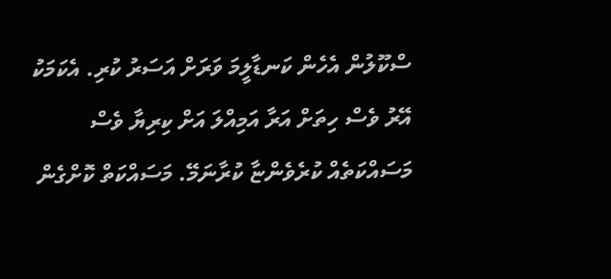ސްކޫލުން އެހެން ކަނޑާލީމަ ވަރަށް އަސަރު ކުރި. އެކަމަކު އޭރު ވެސް ހިތަށް އަރާ އަމިއްލަ އަށް ކިރިޔާ ވެސް މަސައްކަތެއް ކުރެވެންޏާ ކުރާނަމޭ. މަސައްކަތް ކޮށްގެން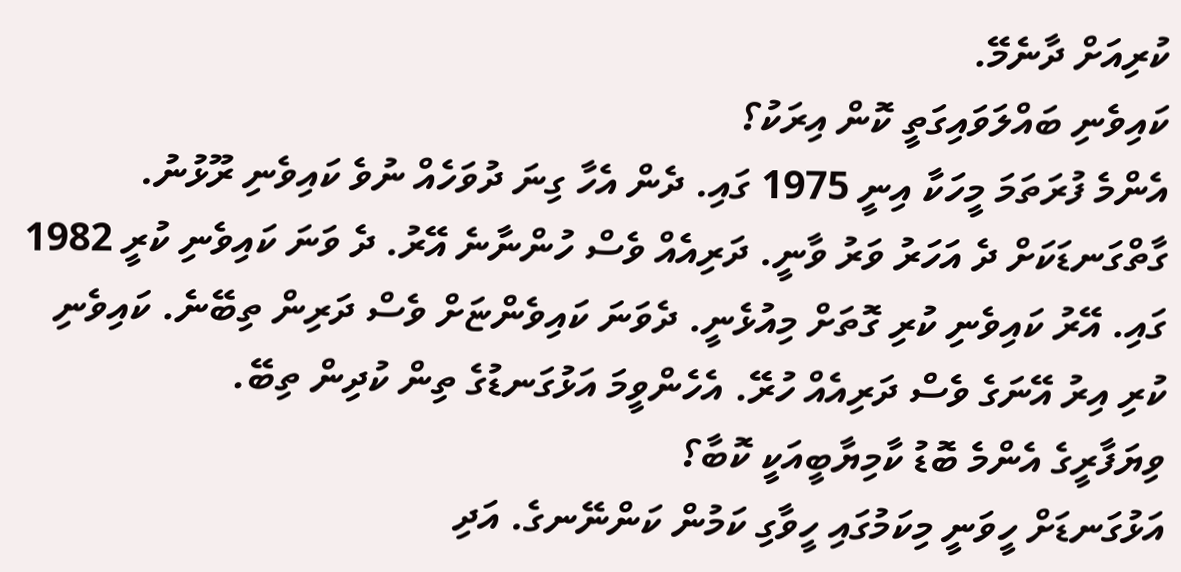ކުރިއަށް ދާނެމޭ.
ކައިވެނި ބައްލަވައިގަތީ ކޮން އިރަކު؟
އެންމެ ފުރަތަމަ މީހަކާ އިނީ 1975 ގައި. ދެން އެހާ ގިނަ ދުވަހެއް ނުވެ ކައިވެނި ރޫޅުނު. ގާތްގަނޑަކަށް ދެ އަހަރު ވަރު ވާނީ. ދަރިއެއް ވެސް ހުންނާނެ އޭރު. ދެ ވަނަ ކައިވެނި ކުރީ 1982 ގައި. އޭރު ކައިވެނި ކުރި ގޮތަށް މިއުޅެނީ. ދެވަނަ ކައިވެންޏަށް ވެސް ދަރިން ތިބޭނެ. ކައިވެނި ކުރި އިރު އޭނަގެ ވެސް ދަރިއެއް ހުރޭ. އެހެންވީމަ އަޅުގަނޑުގެ ތިން ކުދިން ތިބޭ.
ވިޔަފާރީގެ އެންމެ ބޮޑު ކާމިޔާބީއަކީ ކޮބާ؟
އަޅުގަނޑަށް ހީވަނީ މިކަމުގައި ހީވާގި ކަމުން ކަންނޭނގެ. އަދި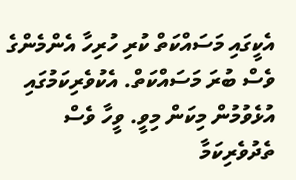އެކީގައި މަސައްކަތް ކުރި ހުރިހާ އެންމެންގެ ވެސް ބުރަ މަސައްކަތް. އެކުވެރިކަމުގައި އުޅެވުމުން މިކަން މިވީ. ވީހާ ވެސް ތެދުވެރިކަމާ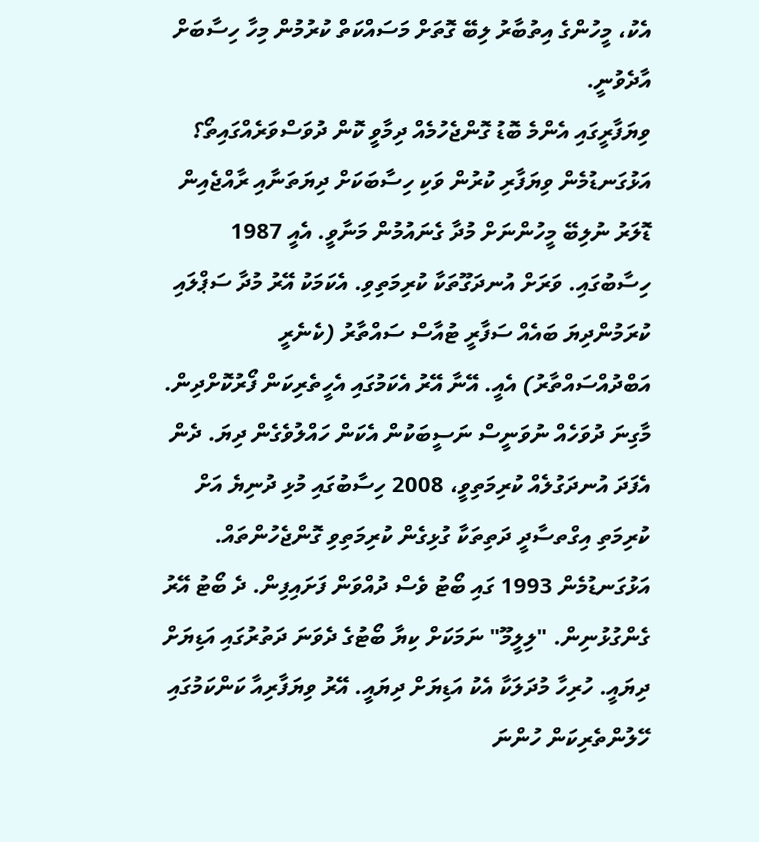އެކު، މީހުންގެ އިތުބާރު ލިބޭ ގޮތަށް މަސައްކަތް ކުރުމުން މިހާ ހިސާބަށް އާދެވުނީ.
ވިޔަފާރީގައި އެންމެ ބޮޑު ގޮންޖެހުމެއް ދިމާވީ ކޮން ދުވަސްވަރެއްގައިތޯ؟
އަޅުގަނޑުމެން ވިޔަފާރި ކުރުން ވަކި ހިސާބަކަށް ދިޔަތަނާއި ރާއްޖެއިން ޑޮލަރު ނުލިބޭ މީހުންނަށް މުދާ ގެނައުމުން މަނާވީ. އެއީ 1987 ހިސާބުގައި. ވަރަށް އުނދަގޫތަކާ ކުރިމަތިވި. އެކަމަކު އޭރު މުދާ ސަޕްލައި ކުރަމުންދިޔަ ބައެއް ސަފާރީ ޓުއާސް ސައްތާރު (ކެނެރީ އަބްދުއްސައްތާރު) އެއީ. އޭނާ އޭރު އެކަމުގައި އެހީތެރިކަން ފޯރުކޮށްދިން. މާގިނަ ދުވަހެއް ނުވަނީސް ނަސީބަކުން އެކަން ހައްލުވެގެން ދިޔަ. ދެން އެފަދަ އުނދަގުލެއް ކުރިމަތިވީ، 2008 ހިސާބުގައި މުޅި ދުނިޔެ އަށް ކުރިމަތި އިގްތސާދީ ދަތިތަކާ ގުޅިގެން ކުރިމަތިވި ގޮންޖެހުންތައް. އަޅުގަނޑުމެން 1993 ގައި ބޯޓު ވެސް ދުއްވަން ފަށައިފިން. ދެ ބޯޓު އޭރު ގެންގުޅުނިން. "ލިލީމޫ" ނަމަކަށް ކިޔާ ބޯޓުގެ ދެވަނަ ދަތުރުގައި އަޑިޔަށް ދިޔައީ. ހުރިހާ މުދަލަކާ އެކު އަޑިޔަށް ދިޔައީ. އޭރު ވިޔަފާރިއާ ކަންކަމުގައި ހޭލުންތެރިކަން ހުންނަ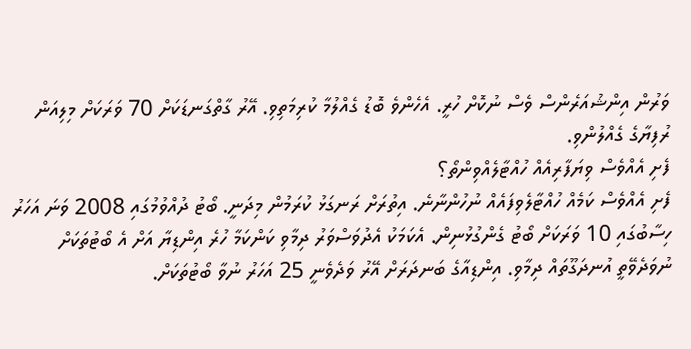ވަރުން އިންޝުއަރެންސް ވެސް ނުކޮށް ހުރީ. އެހެންވެ ބޮޑު ގެއްލުމާ ކުރިމަތިވި. އޭރު ގާތްގަނޑަކަށް 70 ވަރަކަށް މިލިއަން ރުފިޔާގެ ގެއްލުންވި.
ފެށި އެއްވެސް ވިޔަފާރިއެއް ހުއްޓާލެއްވިންތޯ؟
ފެށި އެއްވެސް ކަމެއް ހުއްޓާލެވިފައެއް ނުހުންނާނެ. އިތުރަށް ރަނގަޅު ކުރަމުން މިދަނީ. ބޯޓު ދުއްވުމުގައި 2008 ވަނަ އަހަރު ހިސާބުގައި 10 ވަރަކަށް ބޯޓު ގެންގުޅުނިން. އެކަމަކު އެދުވަސްވަރު ދިމާވި ކަންކަމާ ހުރެ އިންޑިޔާ އަށް އެ ބޯޓުތަކަށް ނުވަދެވޭތީ އުނދަގޫތައް ދިމާވި. އިންޑިއާގެ ބަނދަރަށް އޭރު ވަދެވެނީ 25 އަހަރު ނުވާ ބޯޓުތަކަށް.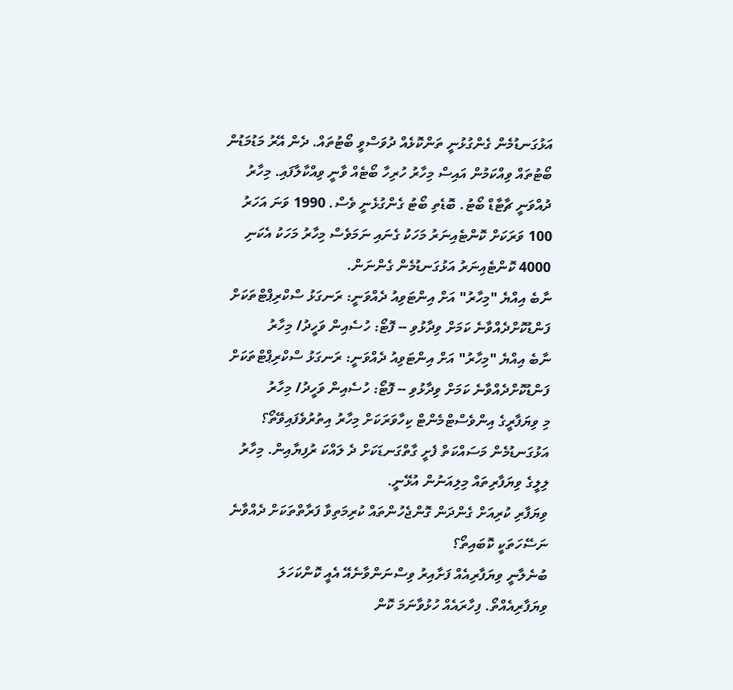އަޅުގަނޑުމެން ގެންގުޅުނީ ތަންކޮޅެއް ދުވަސްވީ ބޯޓުތައް. ދެން އޭރު މަޑުމަޑުން ބޯޓުތައް ވިއްކަމުން އައިސް މިހާރު ހުރިހާ ބޯޓެއް ވާނީ ވިއްކާލާފައި. މިހާރު ދުއްވަނީ ޗާޓާޑް ބޯޓު. ބޮޑެތި ބޯޓު ގެންގުޅެނީ ވެސް. 1990 ވަނަ އަހަރު 100 ވަރަކަށް ކޮންޓެއިނަރު މަހަކު ގެނައި ނަމަވެސް މިހާރު މަހަކު އެކަނި 4000 ކޮންޓެއިނަރު އަޅުގަނޑުމެން ގެންނަން.
ނާބެ އިއްޔެ "މިހާރު" އަށް އިންޓަވިއު ދެއްވަނީ: ރަނގަޅު ސްކްރިޕްޓްތަކަށް ފަންޑުކޮށްދެއްވާނެ ކަމަށް ވިދާޅުވި -- ފޮޓޯ: ހުސެއިން ވަހީދު/ މިހާރު
ނާބެ އިއްޔެ "މިހާރު" އަށް އިންޓަވިއު ދެއްވަނީ: ރަނގަޅު ސްކްރިޕްޓްތަކަށް ފަންޑުކޮށްދެއްވާނެ ކަމަށް ވިދާޅުވި -- ފޮޓޯ: ހުސެއިން ވަހީދު/ މިހާރު
މި ވިޔަފާރީގެ އިންވެސްޓްމެންޓް ކިހާވަރަކަށް މިހާރު އިތުރުވެފައިވޭތޯ؟
އަޅުގަނޑުމެން މަސައްކަތް ފެށީ ގާތްގަނޑަކަށް ދެ ލައްކަ ރުފިޔާއިން. މިހާރު ލިލީގެ ވިޔަފާރިތައް މިލިއަނުން އުޅޭނީ.
ވިޔަފާރި ކުރިއަށް ގެންދަން ގޮންޖެހުންތައް ކުރިމަތިވާ ފަރާތްތަކަށް ދެއްވާނެ ނަސޭހަތަކީ ކޮބައިތޯ؟
ބުނެލާނީ ވިޔަފާރިއެއް ފަށާއިރު ވިސްނަންވާނެއޭ އެއީ ކޮންކަހަލަ ވިޔަފާރިއެއްތޯ. ފިހާރައެއް ހުޅުވާނަމަ ކޮން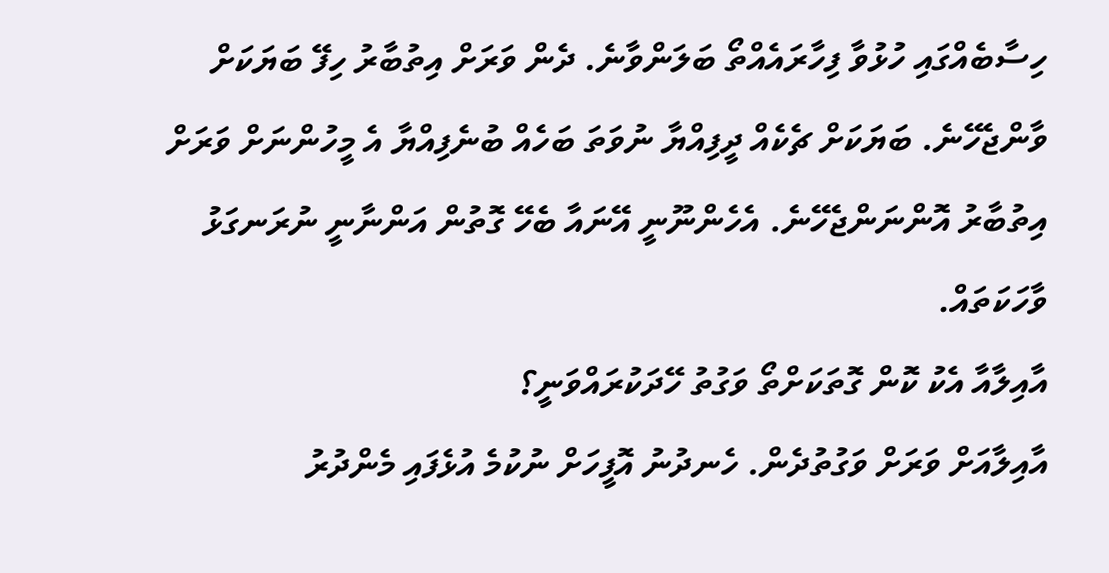ހިސާބެއްގައި ހުޅުވާ ފިހާރައެއްތޯ ބަލަންވާނެ. ދެން ވަރަށް އިތުބާރު ހިފޭ ބަޔަކަށް ވާންޖެހޭނެ. ބަޔަކަށް ޗެކެއް ދީފިއްޔާ ނުވަތަ ބަހެއް ބުނެފިއްޔާ އެ މީހުންނަށް ވަރަށް އިތުބާރު އޮންނަންޖެހޭނެ. އެހެންނޫނީ އޭނައާ ބެހޭ ގޮތުން އަންނާނީ ނުރަނގަޅު ވާހަކަތައް.
އާއިލާއާ އެކު ކޮން ގޮތަކަށްތޯ ވަގުތު ހޭދަކުރައްވަނީ؟
އާއިލާއަށް ވަރަށް ވަގުތުދެން. ހެނދުނު އޮފީހަށް ނުކުމެ އުޅެފައި މެންދުރު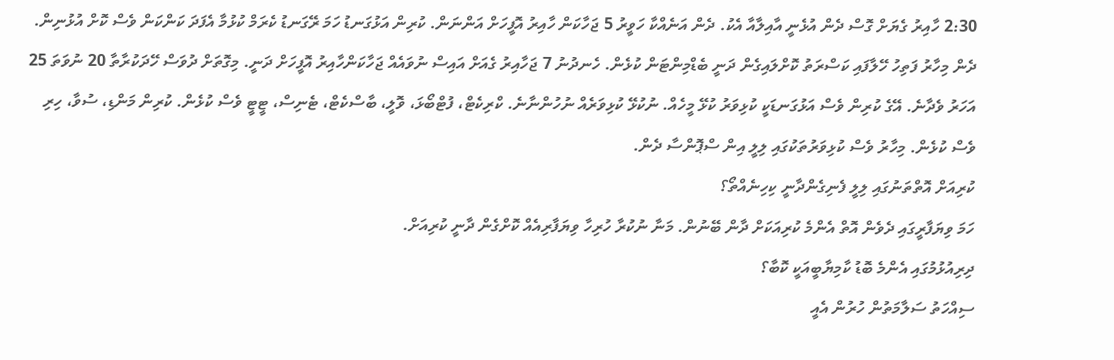2:30 ހާއިރު ގެޔަށް ގޮސް ދެން އުޅެނީ އާއިލާއާ އެކު. ދެން އަނެއްކާ ހަވީރު 5 ޖަހާކަން ހާއިރު އޮފީހަށް އަންނަން. ކުރިން އަޅުގަނޑު ހަމަ ރޭގަނޑު ކެރަމް ކުޅުމާ އެފަދަ ކަންކަން ވެސް ކޮށް އުޅުނިން. ދެން މިހާރު ފަތިހު ހޭލާފައި ކަސްރަތު ކޮށްލައިގެން ދަނީ ބެޑްމިންޓަން ކުޅެން. ހެނދުނު 7 ޖަހާއިރު ގެއަށް އައިސް ނުވައެއް ޖަހާކަންހާއިރު އޮފީހަށް ދަނީ. މިގޮތަށް ދުވަސް ހޭދަކުރާތާ 20 ނުވަތަ 25 އަހަރު ވެދާނެ. އޭގެ ކުރިން ވެސް އަޅުގަނޑަކީ ކުޅިވަރު ކުޅޭ މީހެއް. ނުކުޅޭ ކުޅިވަރެއް ނުހުންނާނެ. ކްރިކެޓް، ފުޓްބޯޅަ، ވޮލީ، ބާސްކެޓް، ޓެނިސް، ޓީޓީ ވެސް ކުޅެން. ކުރިން މަންޑި، ސުވާ، ހިރި ވެސް ކުޅެން. މިހާރު ވެސް ކުޅިވަރުތަކުގައި ލިލީ އިން ސްޕޮންސާ ދެން.
ކުރިއަށް އޮތްތަނުގައި ލިލީ ފެނިގެންދާނީ ކިހިނެއްތޯ؟
ހަމަ ވިޔަފާރީގައި ދެވެން އޮތް އެންމެ ކުރިއަކަށް ދާން ބޭނުން. މަނާ ނުކުރާ ހުރިހާ ވިޔަފާރިއެއް ކޮށްގެން ދާނީ ކުރިއަށް.
ދިރިއުޅުމުގައި އެންމެ ބޮޑު ކާމިޔާބީއަކީ ކޮބާ؟
ސިއްހަތު ސަލާމަތުން ހުރުން އެއީ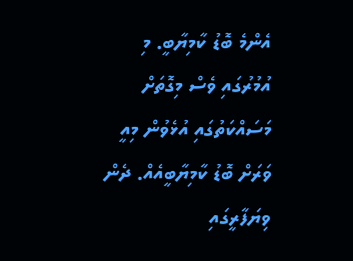އެންމެ ބޮޑު ކާމިޔާބީ. މި އުމުރުގައި ވެސް މިގޮތަށް މަސައްކަތުގައި އުޅެވުން މިއީ ވަރަށް ބޮޑު ކާމިޔާބީއެއް. ދެން ވިޔަފާރީގައި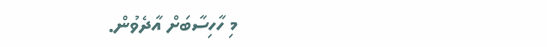މި ހާހިސާބަށް އާދެވުން.